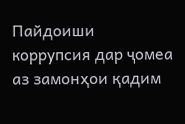Пайдоиши коррупсия дар ҷомеа аз замонҳои қадим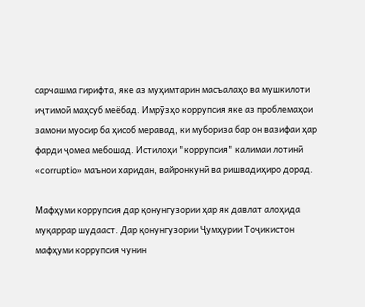сарчашма гирифта, яке аз муҳимтарин масъалаҳо ва мушкилоти иҷтимоӣ маҳсуб меёбад. Имрӯзҳо коррупсия яке аз проблемаҳои замони муосир ба ҳисоб меравад, ки мубориза бар он вазифаи ҳар фарди ҷомеа мебошад. Истилоҳи "коррупсия" калимаи лотинӣ «corruptio» маънои харидан, вайронкунӣ ва ришвадиҳиро дорад.

Мафҳуми коррупсия дар қонунгузории ҳар як давлат алоҳида муқаррар шудааст. Дар қонунгузории Ҷумҳурии Тоҷикистон мафҳуми коррупсия чунин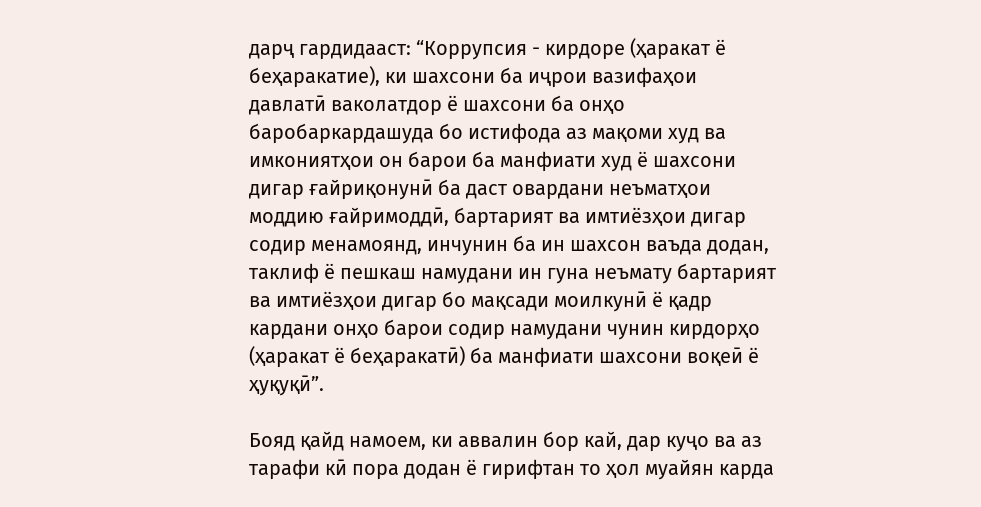дарҷ гардидааст: “Коррупсия - кирдоре (ҳаракат ё беҳаракатие), ки шахсони ба иҷрои вазифаҳои давлатӣ ваколатдор ё шахсони ба онҳо баробаркардашуда бо истифода аз мақоми худ ва имкониятҳои он барои ба манфиати худ ё шахсони дигар ғайриқонунӣ ба даст овардани неъматҳои моддию ғайримоддӣ, бартарият ва имтиёзҳои дигар содир менамоянд, инчунин ба ин шахсон ваъда додан, таклиф ё пешкаш намудани ин гуна неъмату бартарият ва имтиёзҳои дигар бо мақсади моилкунӣ ё қадр кардани онҳо барои содир намудани чунин кирдорҳо (ҳаракат ё беҳаракатӣ) ба манфиати шахсони воқеӣ ё ҳуқуқӣ”.

Бояд қайд намоем, ки аввалин бор кай, дар куҷо ва аз тарафи кӣ пора додан ё гирифтан то ҳол муайян карда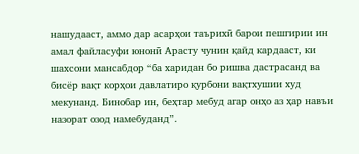нашудааст, аммо дар асарҳои таърихӣ барои пешгирии ин амал файласуфи юнонӣ Арасту чунин қайд кардааст, ки шахсони мансабдор “ба харидан бо ришва дастрасанд ва бисёр вақт корҳои давлатиро қурбони вақтхушии худ мекунанд. Бинобар ин, беҳтар мебуд агар онҳо аз ҳар навъи назорат озод намебуданд”.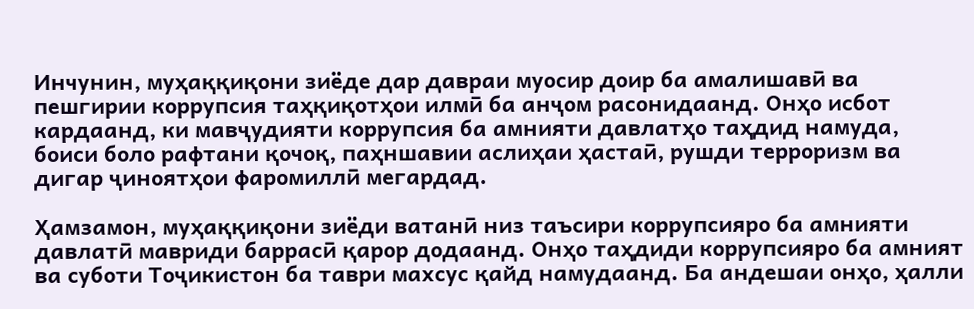Инчунин, муҳаққиқони зиёде дар давраи муосир доир ба амалишавӣ ва пешгирии коррупсия таҳқиқотҳои илмӣ ба анҷом расонидаанд. Онҳо исбот кардаанд, ки мавҷудияти коррупсия ба амнияти давлатҳо таҳдид намуда, боиси боло рафтани қочоқ, паҳншавии аслиҳаи ҳастаӣ, рушди терроризм ва дигар ҷиноятҳои фаромиллӣ мегардад.

Ҳамзамон, муҳаққиқони зиёди ватанӣ низ таъсири коррупсияро ба амнияти давлатӣ мавриди баррасӣ қарор додаанд. Онҳо таҳдиди коррупсияро ба амният ва суботи Тоҷикистон ба таври махсус қайд намудаанд. Ба андешаи онҳо, ҳалли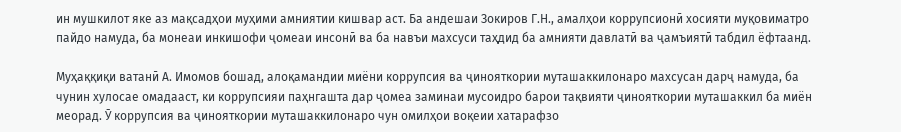ин мушкилот яке аз мақсадҳои муҳими амниятии кишвар аст. Ба андешаи Зокиров Г.Н., амалҳои коррупсионӣ хосияти муқовиматро пайдо намуда, ба монеаи инкишофи ҷомеаи инсонӣ ва ба навъи махсуси таҳдид ба амнияти давлатӣ ва ҷамъиятӣ табдил ёфтаанд.

Муҳаққиқи ватанӣ А. Имомов бошад, алоқамандии миёни коррупсия ва ҷинояткории муташаккилонаро махсусан дарҷ намуда, ба чунин хулосае омадааст, ки коррупсияи паҳнгашта дар ҷомеа заминаи мусоидро барои тақвияти ҷинояткории муташаккил ба миён меорад. Ӯ коррупсия ва ҷинояткории муташаккилонаро чун омилҳои воқеии хатарафзо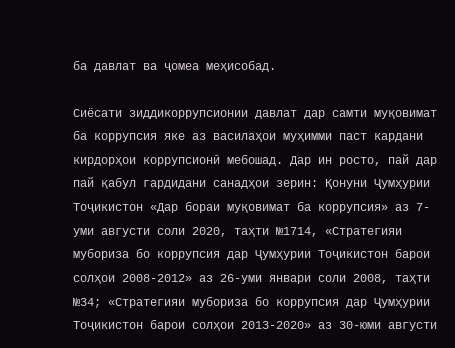ба давлат ва ҷомеа меҳисобад.

Сиёсати зиддикоррупсионии давлат дар самти муқовимат ба коррупсия яке аз василаҳои муҳимми паст кардани кирдорҳои коррупсионӣ мебошад. Дар ин росто, пай дар пай қабул гардидани санадҳои зерин: Қонуни Ҷумҳурии Тоҷикистон «Дар бораи муқовимат ба коррупсия» аз 7-уми августи соли 2020, таҳти №1714, «Стратегияи мубориза бо коррупсия дар Ҷумҳурии Тоҷикистон барои солҳои 2008-2012» аз 26-уми январи соли 2008, таҳти №34; «Стратегияи мубориза бо коррупсия дар Ҷумҳурии Тоҷикистон барои солҳои 2013-2020» аз 30-юми августи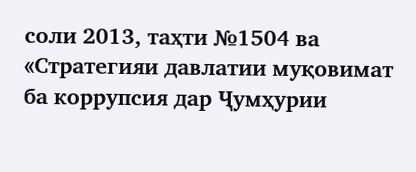соли 2013, таҳти №1504 ва «Стратегияи давлатии муқовимат ба коррупсия дар Ҷумҳурии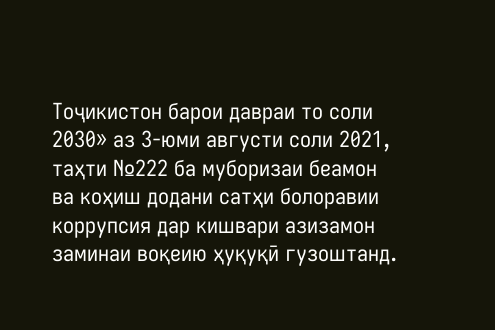Тоҷикистон барои давраи то соли 2030» аз 3-юми августи соли 2021, таҳти №222 ба муборизаи беамон ва коҳиш додани сатҳи болоравии коррупсия дар кишвари азизамон заминаи воқеию ҳуқуқӣ гузоштанд.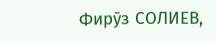Фирӯз СОЛИЕВ,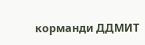корманди ДДМИТ